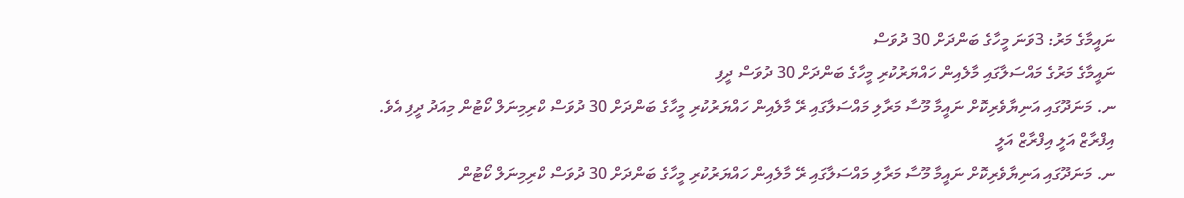ނައީމާގެ މަރު: 3ވަނަ މީހާގެ ބަންދަށް 30 ދުވަސް
ނައީމާގެ މަރުގެ މައްސަލާގައި މާލެއިން ހައްޔަރުކުރި މީހާގެ ބަންދަށް 30 ދުވަސް ދީފި
ނ. މަނަދޫގައި އަނިޔާވެރިކޮށް ނައީމާ މޫސާ މަރާލި މައްސަލާގައި ރޭ މާލެއިން ހައްޔަރުކުރި މީހާގެ ބަންދަށް 30 ދުވަސް ކްރިމިނަލް ކޯޓުން މިއަދު ދީފި އެވެ.
އިފްރާޒް އަލީ އިފްރާޒް އަލީ
ނ. މަނަދޫގައި އަނިޔާވެރިކޮށް ނައީމާ މޫސާ މަރާލި މައްސަލާގައި ރޭ މާލެއިން ހައްޔަރުކުރި މީހާގެ ބަންދަށް 30 ދުވަސް ކްރިމިނަލް ކޯޓުން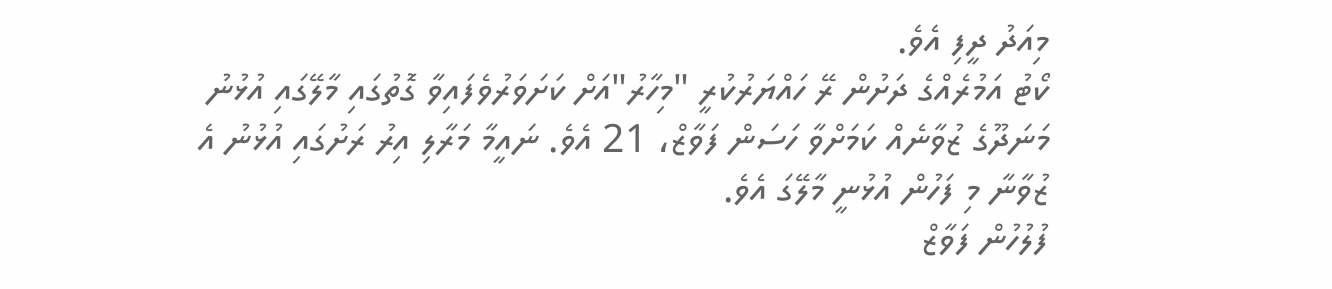މިއަދު ދީފި އެވެ.
ކޯޓު އަމުރެއްގެ ދަށުން ރޭ ހައްޔަރުކުރީ "މިހާރު"އަށް ކަށަވަރުވެފައިވާ ގޮތުގައި މާލޭގައި އުޅުނު މަނަދޫގެ ޒުވާނެއް ކަމަށްވާ ހަސަން ފަވާޒް، 21 އެވެ. ނައީމާ މަރާލި އިރު ރަށުގައި އުޅުނު އެ ޒުވާނާ މި ފަހުން އުޅުނީ މާލޭގަ އެވެ.
ފުލުހުން ފަވާޒް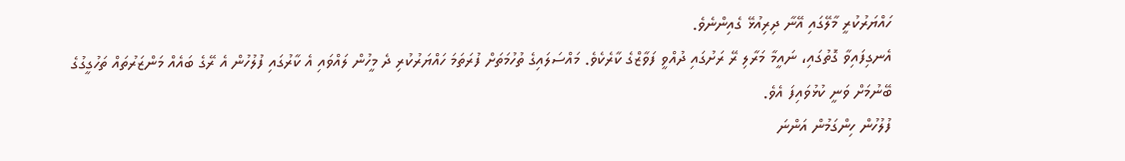ހައްޔަރުކުރީ މާލޭގައި އޭނާ ދިރިއުޅޭ ގެއިންނެވެ.
އެނގިފައިވާ ގޮތުގައި، ނައީމާ މަރާލި ރޭ ރަށުގައި ދުއްވީ ފަވާޒްގެ ކާރެކެވެ. މައްސަލައިގެ ތުހުމަތަށް ފުރަތަމަ ހައްޔަރުކުރި ދެ މީހުން ލައްވައި އެ ކާރުގައި ފުލުހުން އެ ރޭގެ ބައެއް މަންޒަރުތައް ތަހުގީގުގެ ބޭނުމަށް ވަނީ ކުޅުވައިފަ އެވެ.
ފުލުހުން ހިންގަމުން އަންނަ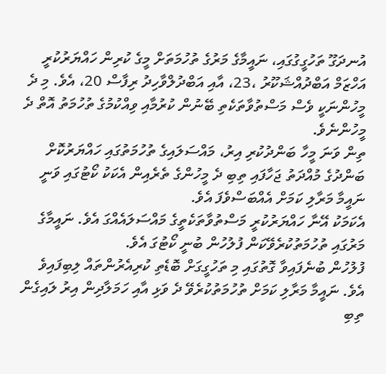އުނދަގޫ ތަހުގީގުގައި، ނައީމާގެ މަރުގެ ތުހުމަތަށް މީގެ ކުރިން ހައްޔަރުކުރީ އަހްޒަމް އަބްދުއްޝަކޫރު ،23، އާއި އަބްދުލްވާހިދު ރިފާސް 20، އެވެ. މި ދެ މީހުންނަކީ ވެސް މަސްތުވާތަކެތި ބޭނުން ކުރުމާއި ވިއްކުމުގެ ތުހުމަތު އޮތް ދެ މީހުންނެވެ.
ތިން ވަނަ މީހާ ބަންދުކުރި އިރު، މައްސަލައިގެ ތުހުމަތުގައި ހައްޔަރުކޮށް ބަންދުގެ މުއްދަތު ޖަހާފައި ތިބި ދެ މީހުންގެ ތެރެއިން އެކަކު ކޯޓުގައި ވަނީ ނައީމާ މަރާލި ކަމަށް އެއްބަސްވެފަ އެވެ.
އެކަމަކު އޭނާ ހައްޔަރުކުރީ މަސްތުވާތަކެތީގެ މައްސަލައެއްގަ އެވެ. ނައީމާގެ މަރުގައި ތުހުމަތުކުރެވޭކަން ފުލުހުން ބުނީ ކޯޓުގަ އެވެ.
ފުލުހުން ބުނެފައިވާ ގޮތުގައި މި ތަހުގީގަށް ބޮޑެތި ކުރިއެރުންތައް ލިބިފައިވެ އެވެ. ނައީމާ މަރާލި ކަމަށް ތުހުމަތުކުރެވޭ ދެ ވަޅި އާއި ހަމަލާދިން އިރު ލައިގެން ތިބި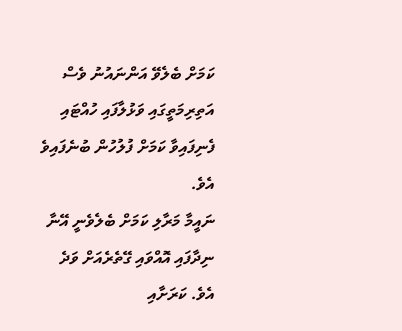ކަމަށް ބެލެވޭ އަންނައުނު ވެސް އަތިރިމަތީގައި ވަޅުލާފައި ހުއްޓައި ފެނިފައިވާ ކަމަށް ފުލުހުން ބުނެފައިވެ އެވެ.
ނައީމާ މަރާލި ކަމަށް ބެލެވެނީ އޭނާ ނިދާފައި އޮއްވައި ގޭތެރެއަށް ވަދެ އެވެ. ކަރަށާއި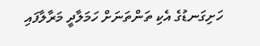ހަށިގަނޑުގެ އެކި ތަންތަނަށް ހަމަލާދީ މަރާލާފައި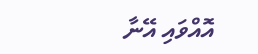އޮއްވައި އޭނާ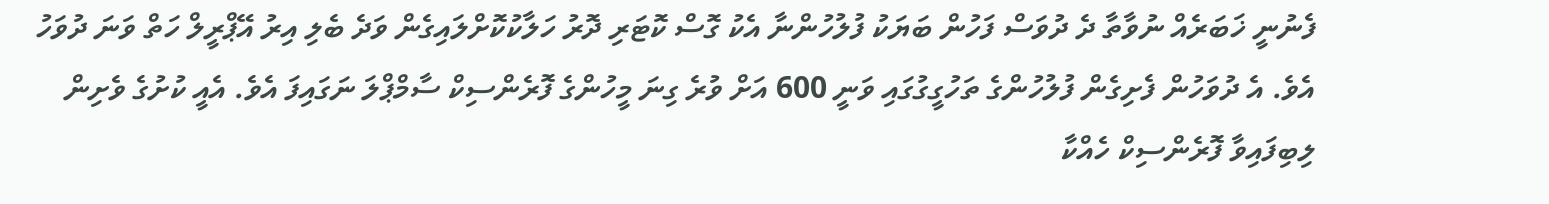ފެނުނީ ޚަބަރެއް ނުވާތާ ދެ ދުވަސް ފަހުން ބަޔަކު ފުލުހުންނާ އެކު ގޮސް ކޮޓަރި ދޮރު ހަލާކުކޮށްލައިގެން ވަދެ ބެލި އިރު އޭޕްރީލް ހަތް ވަނަ ދުވަހު އެވެ. އެ ދުވަހުން ފެށިގެން ފުލުހުންގެ ތަހުގީގުގައި ވަނީ 600 އަށް ވުރެ ގިނަ މީހުންގެ ފޮރެންސިކް ސާމްޕްލަ ނަގައިފަ އެވެ. އެއީ ކުށުގެ ވެށިން ލިބިފައިވާ ފޮރެންސިކް ހެއްކާ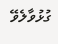ގުޅުވާލެވޭ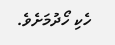ހެކި ހޯދުމަށެވެ.